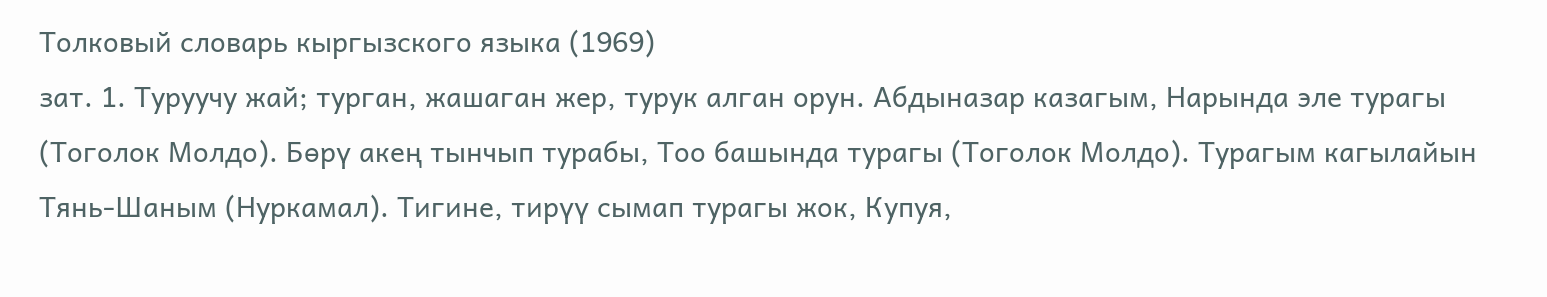Толковый словарь кыргызского языка (1969)
зат. 1. Туруучу жай; турган, жашаган жер, турук алган орун. Абдыназар казагым, Нарында эле турагы (Тоголок Молдо). Бөрү акең тынчып турабы, Тоо башында турагы (Тоголок Молдо). Турагым кагылайын Тянь-Шаным (Нуркамал). Тигине, тирүү сымап турагы жок, Купуя,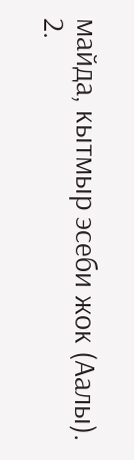майда, кытмыр эсеби жок (Аалы).
2.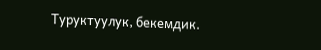Туруктуулук, бекемдик.